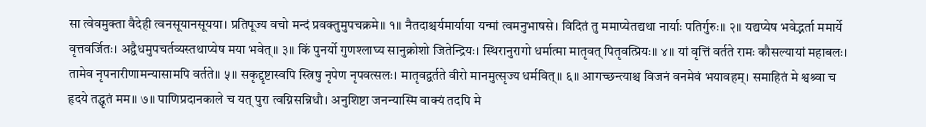सा त्वेवमुक्ता वैदेही त्वनसूयानसूयया। प्रतिपूज्य वचो मन्दं प्रवक्तुमुपचक्रमे॥ १॥ नैतदाश्चर्यमार्याया यन्मां त्वमनुभाषसे। विदितं तु ममाप्येतद्यथा नार्याः पतिर्गुरुः॥ २॥ यद्यप्येष भवेद्भर्ता ममार्ये वृत्तवर्जितः। अद्वैधमुपचर्तव्यस्तथाप्येष मया भवेत्॥ ३॥ किं पुनर्यो गुणश्लाघ्य सानुक्रोशो जितेन्द्रियः। स्थिरानुरागो धर्मात्मा मातृवत् पितृवत्प्रियः॥ ४॥ यां वृत्तिं वर्तते रामः कौसल्यायां महाबलः। तामेव नृपनारीणामन्यासामपि वर्तते॥ ५॥ सकृद्दृष्टास्वपि स्त्रिषु नृपेण नृपवत्सलः। मातृवद्वर्तते वीरो मानमुत्सृज्य धर्मवित्॥ ६॥ आगच्छन्त्याश्च विजनं वनमेवं भयावहम्। समाहितं मे श्वश्र्वा च हृदये तद्धृतं मम॥ ७॥ पाणिप्रदानकाले च यत् पुरा त्वग्निसन्निधौ। अनुशिष्टा जनन्यास्मि वाक्यं तदपि मे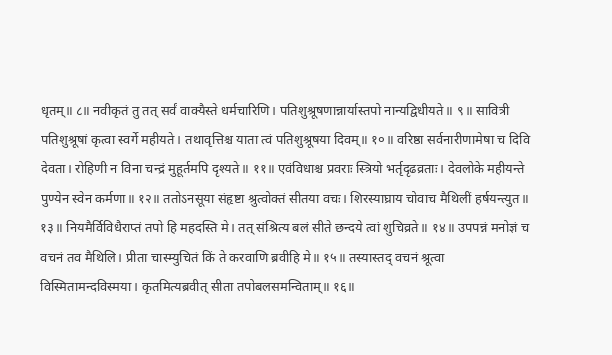धृतम्॥ ८॥ नवीकृतं तु तत् सर्वं वाक्यैस्ते धर्मचारिणि। पतिशुश्रूषणान्नार्यास्तपो नान्यद्विधीयते॥ ९॥ सावित्री पतिशुश्रूषां कृत्वा स्वर्गे महीयते। तथावृत्तिश्च याता त्वं पतिशुश्रूषया दिवम्॥ १०॥ वरिष्ठा सर्वनारीणामेषा च दिवि देवता। रोहिणी न विना चन्द्रं मुहूर्तमपि दृश्यते॥ ११॥ एवंविधाश्च प्रवराः स्त्रियो भर्तृदृढव्रताः। देवलोके महीयन्ते पुण्येन स्वेन कर्मणा॥ १२॥ ततोऽनसूया संहृष्टा श्रुत्वोक्तं सीतया वचः। शिरस्याघ्राय चोवाच मैथिलीं हर्षयन्त्युत॥ १३॥ नियमैर्विविधैराप्तं तपो हि महदस्ति मे। तत् संश्रित्य बलं सीते छन्दये त्वां शुचिव्रते॥ १४॥ उपपन्नं मनोज्ञं च वचनं तव मैथिलि। प्रीता चास्म्युचितं किं ते करवाणि ब्रवीहि मे॥ १५॥ तस्यास्तद् वचनं श्रूत्वा विस्मितामन्दविस्मया। कृतमित्यब्रवीत् सीता तपोबलसमन्विताम्॥ १६॥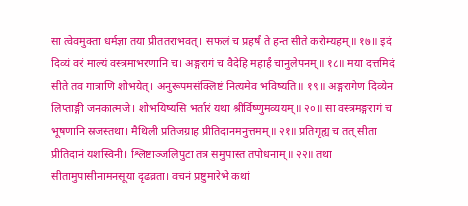सा त्वेवमुक्ता धर्मज्ञा तया प्रीततराभवत्। सफलं च प्रहर्षं ते हन्त सीते करोम्यहम्॥ १७॥ इदं दिव्यं वरं माल्यं वस्त्रमाभरणानि च। अङ्गरागं च वैदेहि महार्हं चानुलेपनम्॥ १८॥ मया दत्तमिदं सीते तव गात्राणि शोभयेत्। अनुरूपमसंक्लिष्टं नित्यमेव भविष्यति॥ १९॥ अङ्गरागेण दिव्येन लिप्ताङ्गी जनकात्मजे। शोभयिष्यसि भर्तारं यथा श्रीर्विष्णुमव्ययम्॥ २०॥ सा वस्त्रमङ्गरागं च भूषणानि स्रजस्तथा। मैथिली प्रतिजग्राह प्रीतिदानमनुत्तमम्॥ २१॥ प्रतिगृह्य च तत् सीता प्रीतिदानं यशस्विनी। श्लिष्टाञ्जलिपुटा तत्र समुपास्त तपोधनाम्॥ २२॥ तथा सीतामुपासीनामनसूया दृढव्रता। वचनं प्रष्टुमारेभे कथां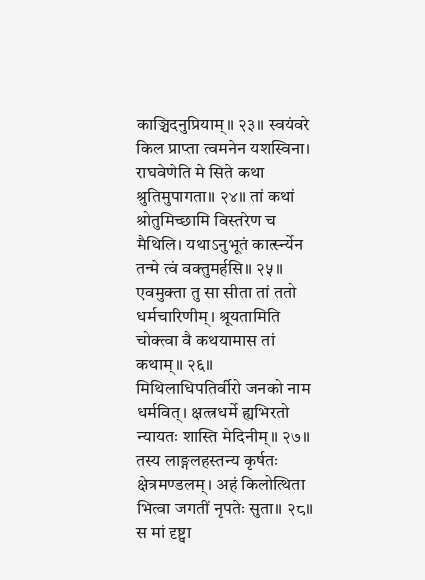काञ्चिदनुप्रियाम्॥ २३॥ स्वयंवरे किल प्राप्ता त्वमनेन यशस्विना। राघवेणेति मे सिते कथा श्रुतिमुपागता॥ २४॥ तां कथां श्रोतुमिच्छामि विस्तरेण च मैथिलि। यथाऽनुभूतं कार्त्स्न्येन तन्मे त्वं वक्तुमर्हसि॥ २५॥ एवमुक्ता तु सा सीता तां ततो धर्मचारिणीम्। श्रूयतामिति चोक्त्वा वै कथयामास तां कथाम्॥ २६॥ मिथिलाधिपतिर्वीरो जनको नाम धर्मवित्। क्षत्त्रधर्मे ह्यभिरतो न्यायतः शास्ति मेदिनीम्॥ २७॥ तस्य लाङ्गलहस्तन्य कृर्षतः क्षेत्रमण्डलम्। अहं किलोत्थिता भित्वा जगतीं नृपतेः सुता॥ २८॥ स मां दृष्ट्वा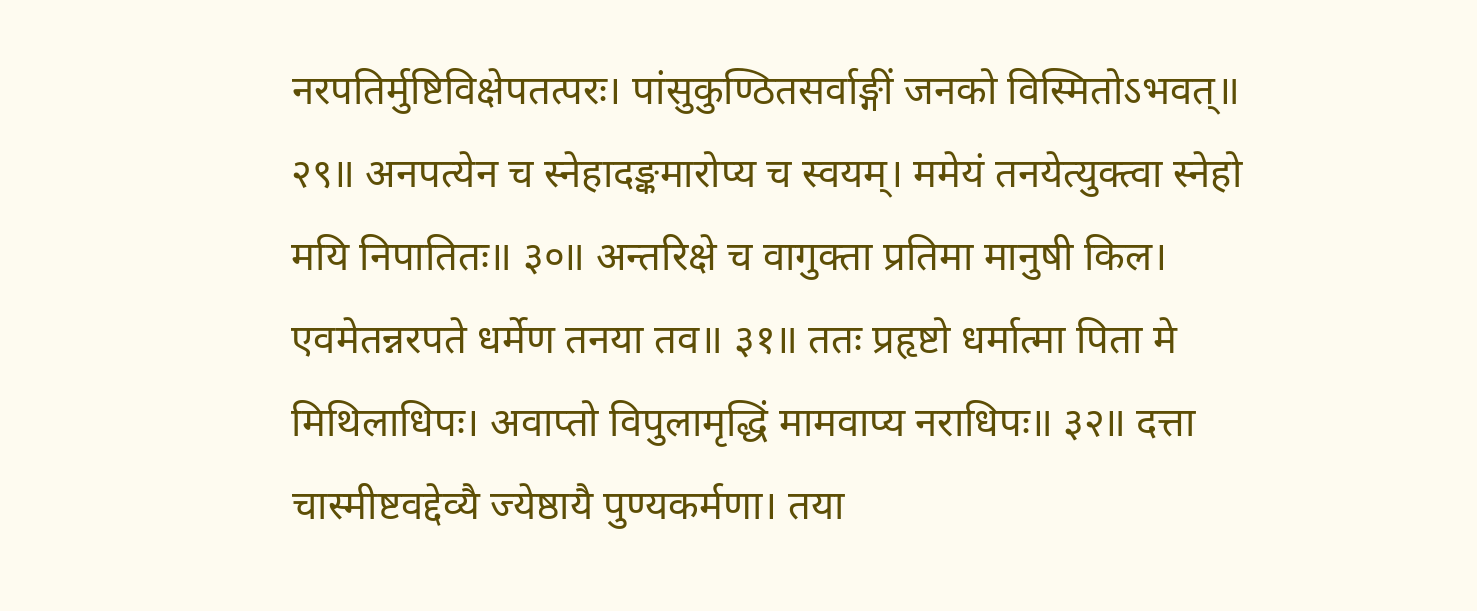नरपतिर्मुष्टिविक्षेपतत्परः। पांसुकुण्ठितसर्वाङ्गीं जनको विस्मितोऽभवत्॥ २९॥ अनपत्येन च स्नेहादङ्कमारोप्य च स्वयम्। ममेयं तनयेत्युक्त्वा स्नेहो मयि निपातितः॥ ३०॥ अन्तरिक्षे च वागुक्ता प्रतिमा मानुषी किल। एवमेतन्नरपते धर्मेण तनया तव॥ ३१॥ ततः प्रहृष्टो धर्मात्मा पिता मे मिथिलाधिपः। अवाप्तो विपुलामृद्धिं मामवाप्य नराधिपः॥ ३२॥ दत्ता चास्मीष्टवद्देव्यै ज्येष्ठायै पुण्यकर्मणा। तया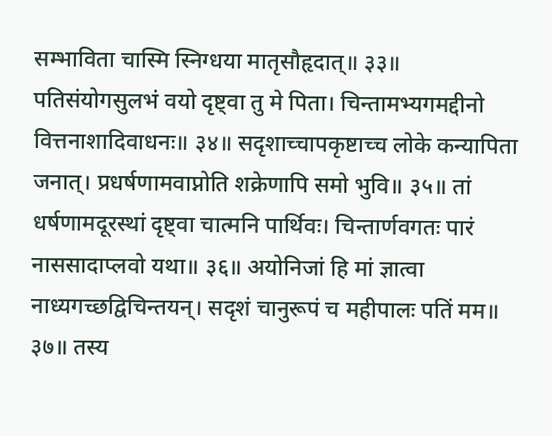सम्भाविता चास्मि स्निग्धया मातृसौहृदात्॥ ३३॥ पतिसंयोगसुलभं वयो दृष्ट्वा तु मे पिता। चिन्तामभ्यगमद्दीनो वित्तनाशादिवाधनः॥ ३४॥ सदृशाच्चापकृष्टाच्च लोके कन्यापिता जनात्। प्रधर्षणामवाप्नोति शक्रेणापि समो भुवि॥ ३५॥ तां धर्षणामदूरस्थां दृष्ट्वा चात्मनि पार्थिवः। चिन्तार्णवगतः पारं नाससादाप्लवो यथा॥ ३६॥ अयोनिजां हि मां ज्ञात्वा नाध्यगच्छद्विचिन्तयन्। सदृशं चानुरूपं च महीपालः पतिं मम॥ ३७॥ तस्य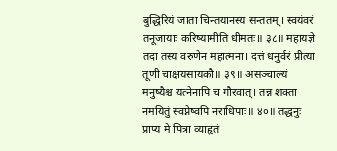बुद्धिरियं जाता चिन्तयानस्य सन्ततम्। स्वयंवरं तनूजायाः करिष्यामीति धीमतः॥ ३८॥ महायज्ञे तदा तस्य वरुणेन महात्मना। दत्तं धनुर्वरं प्रीत्या तूणी चाक्षयसायकौ॥ ३९॥ असञ्चाल्यं मनुष्यैश्च यत्नेनापि च गौरवात्। तन्न शक्ता नमयितुं स्वप्नेष्वपि नराधिपाः॥ ४०॥ तद्धनुः प्राप्य मे पित्रा व्याहृतं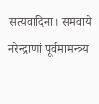सत्यवादिना। समवाये नरेन्द्राणां पूर्वमामन्त्र्य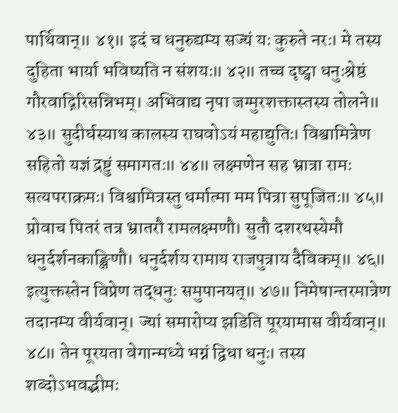पार्थिवान्॥ ४१॥ इदं च धनुरुद्यम्य सज्यं यः कुरुते नरः। मे तस्य दुहिता भार्या भविष्यति न संशयः॥ ४२॥ तच्च दृष्ट्वा धनुःश्रेष्ठं गौरवाद्गिरिसन्निभम्। अभिवाद्य नृपा जग्मुरशक्तास्तस्य तोलने॥ ४३॥ सुदीर्घस्याथ कालस्य राघवोऽयं महाद्युतिः। विश्वामित्रेण सहितो यज्ञं द्रष्टुं समागतः॥ ४४॥ लक्ष्मणेन सह भ्रात्रा रामः सत्यपराक्रमः। विश्वामित्रस्तु धर्मात्मा मम पित्रा सुपूजितः॥ ४५॥ प्रोवाच पितरं तत्र भ्रातरौ रामलक्ष्मणौ। सुतौ दशरथस्येमौ धनुर्दर्शनकाङ्क्षिणौ। धनुर्दर्शय रामाय राजपुत्राय दैविकम्॥ ४६॥ इत्युक्तस्तेन विप्रेण तद्धनुः समुपानयत्॥ ४७॥ निमेषान्तरमात्रेण तदानम्य वीर्यवान्। ज्यां समारोप्य झडिति पूरयामास वीर्यवान्॥ ४८॥ तेन पूरयता वेगान्मध्ये भग्नं द्विधा धनुः। तस्य शब्दोऽभवद्भीमः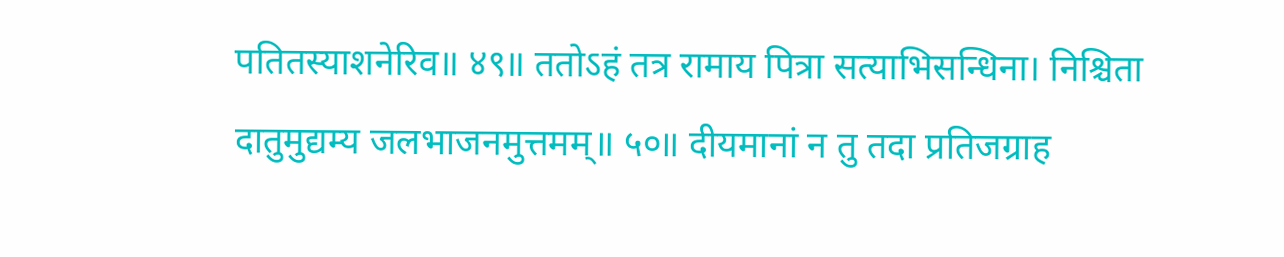पतितस्याशनेरिव॥ ४९॥ ततोऽहं तत्र रामाय पित्रा सत्याभिसन्धिना। निश्चिता दातुमुद्यम्य जलभाजनमुत्तमम्॥ ५०॥ दीयमानां न तु तदा प्रतिजग्राह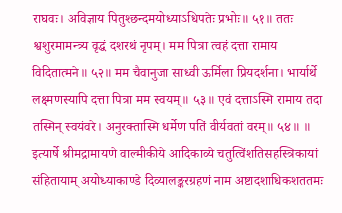राघवः। अविज्ञाय पितुश्छन्दमयोध्याऽधिपतेः प्रभोः॥ ५१॥ ततः श्वशुरमामन्त्र्य वृद्धं दशरथं नृपम्। मम पित्रा त्वहं दत्ता रामाय विदितात्मने॥ ५२॥ मम चैवानुजा साध्वी ऊर्मिला प्रियदर्शना। भार्यार्थे लक्ष्मणस्यापि दत्ता पित्रा मम स्वयम्॥ ५३॥ एवं दत्ताऽस्मि रामाय तदा तस्मिन् स्वयंवरे। अनुरक्तास्मि धर्मेण पतिं वीर्यवतां वरम्॥ ५४॥ ॥ इत्यार्षे श्रीमद्रामायणे वाल्मीकीये आदिकाव्ये चतुत्विंशतिसहस्त्रिकायां संहितायाम् अयोध्याकाण्डे दिव्यालङ्करग्रहणं नाम अष्टादशाधिकशततमः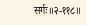सर्गः॥२-११८॥